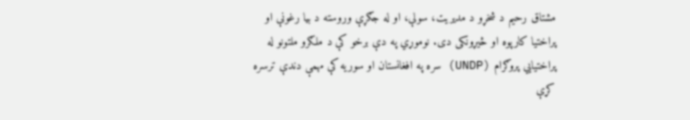مشتاق رحیم د شخړو د مدیریت، سولې، او له جګړې وروسته د بیا رغونې او پراختیا کارپوه او څیړونکی دی. نوموړي په دې برخو کې د ملګرو ملتونو له پراختیايي پروګرام (UNDP) سره په افغانستان او سوریه کې مهمې دندې ترسره کړې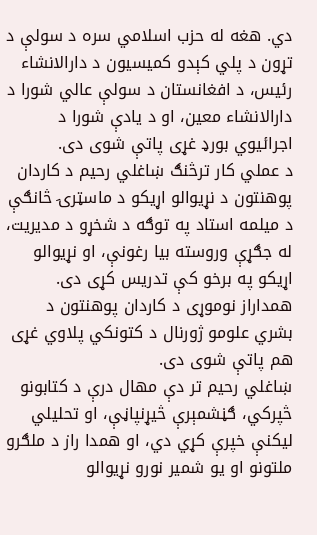دي. هغه له حزب اسلامي سره د سولې د تړون د پلي کېدو کمیسیون د دارالانشاء رئیس، د افغانستان د سولې عالي شورا د دارالانشاء معین، او د یادې شورا د اجرائیوي بورډ غړی پاتې شوی دی.
د عملي کار ترڅنګ ښاغلي رحیم د کاردان پوهنتون د نړیوالو اړیکو د ماسټرۍ څانګې د میلمه استاد په توګه د شخړو د مدیریت، له جګړې وروسته بیا رغونې، او نړیوالو اړیکو په برخو کې تدریس کړی دی. همداراز نوموړی د کاردان پوهنتون د بشري علومو ژورنال د کتونکي پلاوي غړی هم پاتې شوی دی.
ښاغلي رحیم تر دې مهال درې د کتابونو څپرکي، ګڼشمېرې څیړنپاڼې، او تحلیلي لیکنې خپرې کړي دي، او همدا راز د ملګرو ملتونو او یو شمیر نورو نړیوالو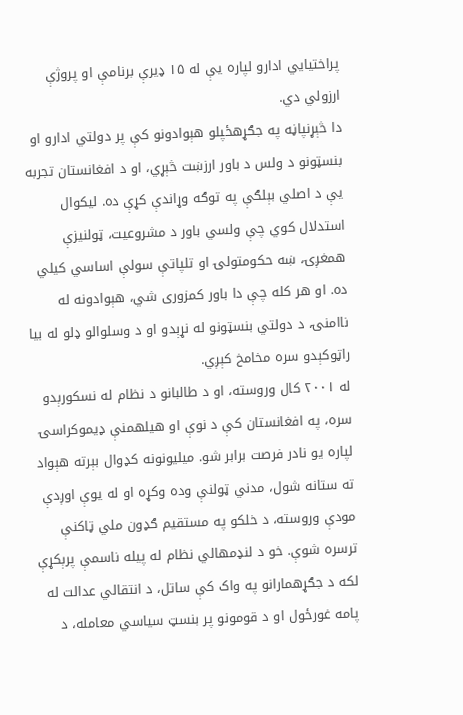پراختیايي ادارو لپاره یې له ۱۵ ډیرې برنامې او پروژې ارزولي دي.
دا څېړنپاڼه په جګړهځپلو هېوادونو کې پر دولتي ادارو او بنسټونو د ولس د باور ارزښت څېړي، او د افغانستان تجربه یې د اصلي بېلګې په توګه وړاندې کړې ده. لیکوال استدلال کوي چې ولسي باور د مشروعیت، ټولنیزې همغږۍ، ښه حکومتولۍ او تلپاتې سولې اساسي کیلي ده. او هر کله چې دا باور کمزوری شي، هېوادونه له ناامنۍ، د دولتي بنسټونو له نړېدو او د وسلوالو ډلو له بیا راټوکېدو سره مخامخ کېږي.
له ۲۰۰۱ کال وروسته، او د طالبانو د نظام له نسکورېدو سره، په افغانستان کې د نوې او هیلهمنې ډیموکراسۍ لپاره یو نادر فرصت برابر شو. میلیونونه کډوال بېرته هېواد ته ستانه شول، مدني ټولنې وده وکړه او له یوې اوږدې مودې وروسته، د خلکو په مستقیم ګډون ملي ټاکنې ترسره شوې. خو د لنډمهالي نظام له پیله ناسمې پرېکړې لکه د جګړهمارانو په واک کې ساتل، د انتقالي عدالت له پامه غورځول او د قومونو پر بنسټ سياسي معامله، د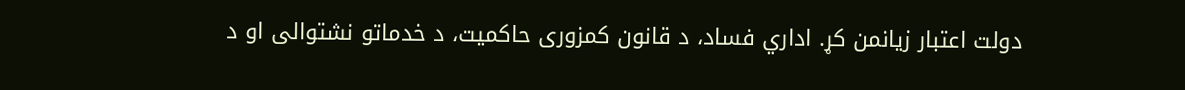دولت اعتبار زیانمن کړ. اداري فساد، د قانون کمزوری حاکمیت، د خدماتو نشتوالی او د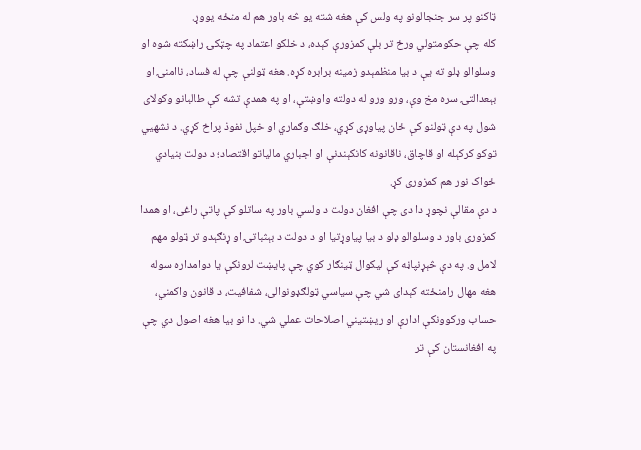ټاکنو پر سر جنجالونو په ولس کې هغه شته یو څه باور هم له منځه یووړ.
کله چې حکومتولي ورځ تر بلې کمزورې کېده، د خلکو اعتماد په چټکۍ راښکته شوه او وسلوالو ډلو ته یې د بیا منظمېدو زمینه برابره کړه. هغه ټولنې چې له فساد، ناامنۍ او بېعدالتۍ سره مخ وې، ورو ورو له دولته واوښتې، او په همدې تشه کې طالبانو وکولای شول په دې ټولنو کې ځان پیاوړی کړي، خلګ وګماري او خپل نفوذ پراخ کړي. د نشهيي توکو کرکېله او قاچاق، ناقانونه کانکېندنې او اجباري مالیاتو اقتصاد؛ د دولت بنیادي ځواک نور هم کمزوری کړ.
د دې مقالې نچوړ دا دی چې افغان دولت د ولسي باور په ساتلو کې پاتې راغی، او همدا کمزوری باور د وسلوالو ډلو د بیا پیاوړتیا او د دولت د بېثباتۍ او ړنګېدو تر ټولو مهم لامل و. په دې څېړنپاڼه کې لیکوال ټینګار کوي چې پایښت لرونکې یا دوامداره سوله هغه مهال رامنځته کېدای شي چې سیاسي ټولګډونوالی، شفافیت، د قانون واکمني، حساب ورکوونکې ادارې او ریښتیني اصلاحات عملي شي. دا نو بیا هغه اصول دي چې په افغانستان کې تر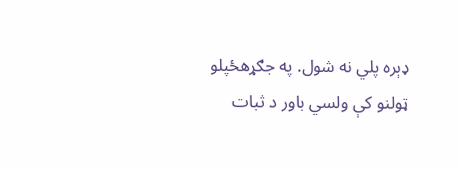ډېره پلي نه شول. په جګړهځپلو ټولنو کې ولسي باور د ثبات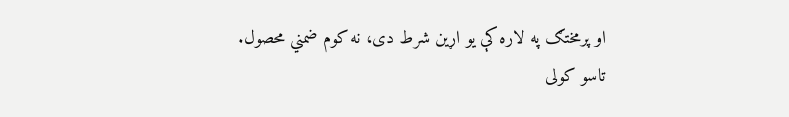او پرمختګ په لاره کې یو اړین شرط دی، نه کوم ضمني محصول.
تاسو کولی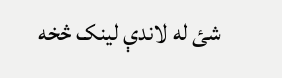شئ له لاندې لینک څخه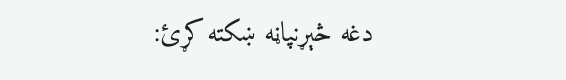دغه څېړنپاڼه ښکته کړئ: